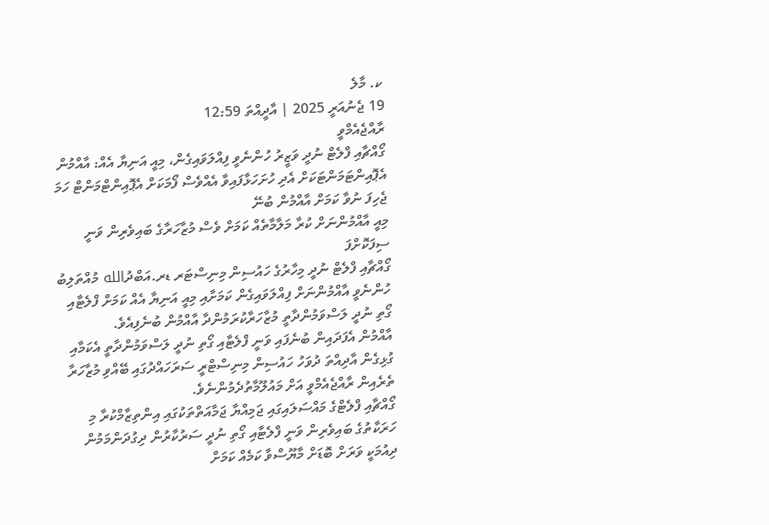ކ. މާލެ
19 ޖެނުއަރީ 2025 | އާދީއްތަ 12:59
ރާއްޖެއެމްވީ
ގޯއްޗާއި ފްލެޓް ނުދީ ވަޒީރު ހުންނެވީ ފިއްލަވައިގެން، މިއީ އަނިޔާ އެއް: އާއްމުން
އެޕޮއިންޓަމަންޓަކަށް އެދި ހުށަހަޅާފައިވާ އެއްވެސް ފޯމަކަށް އެޕޮއިންޓްމަންޓް ހަމަ ޖެހިފަ ނުވާ ކަމަށް އާއްމުން ބުނޭ
މިއީ އާއްމުންނަށް ކުރާ މަލާމާތެއް ކަމަށް ވެސް މުޒާހަރާގެ ބައިވެރިން ވަނީ ސިފަކޮށްފަ
ގޯއްޗާއި ފްލެޓް ނުދީ މިހާރުގެ ހައުސިން މިނިސްޓަރ ޑރ.އަބްދުالله މުއްތަލިބު ހުންނެވީ އާއްމުންނަށް ފިއްލަވައިގެން ކަމަށާއި މިއީ އަނިޔާ އެއް ކަމަށް ފްލެޓާއި ގޯތި ނުދީ ލަސްވަމުންދާތީ މުޒާހަރާކުރަމުންދާ އާއްމުން ބުނެފިއެވެ.
އާއްމުން އެފަދައިން ބުނެފައި ވަނީ ފްލެޓާއި ގޯތި ނުދީ ލަސްވަމުންދާތީ އެކަމާއި ގުޅިގެން އާދިއްތަ ދުވަހު ހައުސިން މިނިސްޓްރީ ސަރަހައްދުގައި ބޭއްވި މުޒާހަރާ ތެރެއިން ރާއްޖެއެމްވީ އަށް މައުލޫމާތުދެމުންނެވެ.
ގޯއްޗާއި ފްލެޓްގެ މައްސަލައިގައި ޖަމިއްޔާ ޖަމާއަތްތަކުގައި އިންތިޒާމްކުރާ މި ހަރަކާތުގެ ބައިވެރިން ވަނީ ފްލެޓާއި ގޯތި ނުދީ ސަރުކާރުން ދިގުދަންމަމުން ދިއުމަކީ ވަރަށް ބޮޑަށް މާޔޫސްވާ ކަމެއް ކަމަށް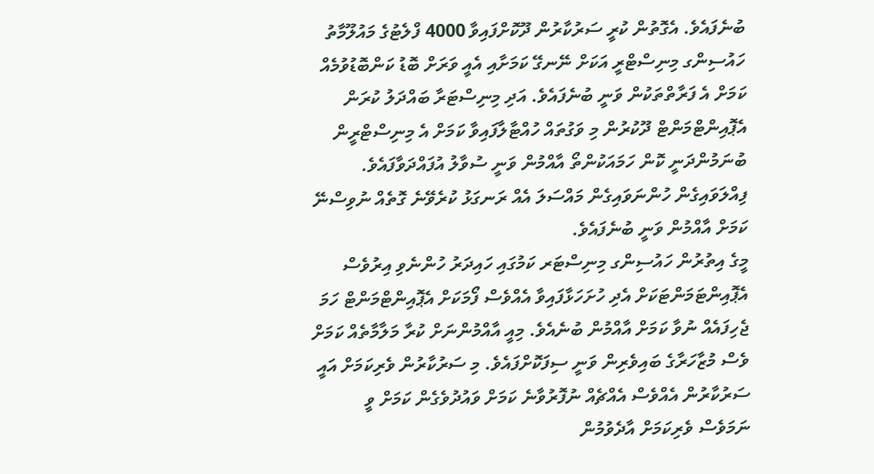ބުނެފައެވެ. އެގޮތުން ކުރީ ސަރުކާރުން ދޫކޮށްފައިވާ 4000 ފްލެޓުގެ މައުލޫމާތު ހައުސިންގ މިނިސްޓްރީ އަކަށް ނޭނގޭ ކަމަށާއި އެއީ ވަރަށް ބޮޑު ކަންބޮޑުވުމެއް ކަމަށް އެ ފަރާތްތަކުން ވަނީ ބުނެފައެވެ. އަދި މިނިސްޓަރާ ބައްދަލު ކުރަން އެޕޮއިންޓްމަންޓް ދޫކުރުން މި ވަގުތައް ހުއްޓާލާފައިވާ ކަމަށް އެ މިނިސްޓްރީން ބުނަމުންދަނީ ކޮން ހަމައަކުންތޯ އާއްމުން ވަނީ ސުވާލު އުފައްދަވާފައެވެ. ފިއްލަވައިގެން ހުންނަވައިގެން މައްސަލަ އެއް ރަނގަޅު ކުރެވޭނެ ގޮތެއް ނުވިސްނޭ ކަމަށް އާއްމުން ވަނީ ބުނެފައެވެ.
މީގެ އިތުރުން ހައުސިންގ މިނިސްޓަރ ކަމުގައި ހައިދަރު ހުންނެވި އިރުވެސް އެޕޮއިންޓަމަންޓަކަށް އެދި ހުށަހަޅާފައިވާ އެއްވެސް ފޯމަކަށް އެޕޮއިންޓްމަންޓް ހަމަ ޖެހިފައެއް ނުވާ ކަމަށް އާއްމުން ބުނެއެވެ. މިއީ އާއްމުންނަށް ކުރާ މަލާމާތެއް ކަމަށް ވެސް މުޒާހަރާގެ ބައިވެރިން ވަނީ ސިފަކޮށްފައެވެ. މި ސަރުކާރުން ވެރިކަމަށް އައީ ސަރުކާރުން އެއްވެސް އެއްޗެއް ނުފޮރުވާނެ ކަމަށް ވައުދުވެގެން ކަމަށް ވީ ނަމަވެސް ވެރިކަމަށް އާދެވުމުން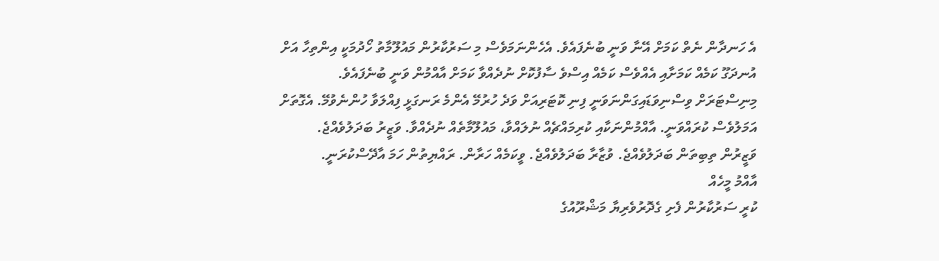އެ ހަނދާން ނެތް ކަމަށް އޭނާ ވަނީ ބުނެފައެވެ. އެހެންނަމަވެސް މި ސަރުކާރުން މައުލޫމާތު ހޯދުމަކީ އިންތިހާ އަށް އުނދަގޫ ކަމެއް ކަމަށާއި އެއްވެސް ކަމެއް އިސްވެ ސާފުކޮށް ނުދެއްވާ ކަމަށް އާއްމުން ވަނީ ބުނެފައެވެ.
މިނިސްޓަރަށް ވިސްނިވަޑައިގަންނަވަނީ ފިނި ކޮޓަރިއަށް ވަދެ ހުރުމޭ އެންމެ ރަނގަޅީ ފިއްލަވާ ހުންނެވުމޭ. އެގޮތަށް އަމަލުވެސް ކުރައްވަނީ. އާއްމުންނަކާއި ކުރިމައްޗެއް ނުލައްވާ، މައުލޫމާތެއް ނުދެއްވާ. ވަޒީރު ބަދަލުވެއްޖެ. ވަޒީރުން ތިބިތަން ބަދަލުވެއްޖެ. ވުޒާރާ ބަދަލުވެއްޖެ. ވީކަމެއް ހަރާން. ރައްޔިތުން ހަމަ އާދޭސްކުރަނީ.
އާއްމު މީހެއް
ކުރީ ސަރުކާރުން ފެށި ގެދޮރުވެރިޔާ މަޝްރޫއުގެ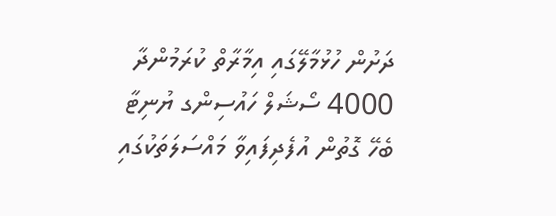ދަށުން ހުޅުމާލޭގައި އިމާރާތް ކުރަމުންދާ 4000 ސޯޝަލް ހައުސިންގ ޔުނިޓާ ބެހޭ ގޮތުން އުފެދިފައިވާ މައްސަލަތަކުގައި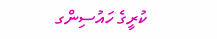ކުރީގެ ހައުސިންގ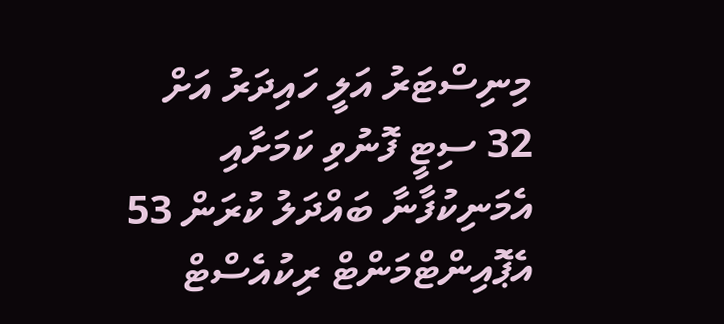މިނިސްޓަރު އަލީ ހައިދަރު އަށް 32 ސިޓީ ފޮނުވި ކަމަށާއި އެމަނިކުފާނާ ބައްދަލު ކުރަން 53 އެޕޮއިންޓްމަންޓް ރިކުއެސްޓް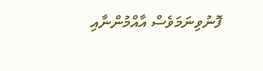ފޮނުވިނަމަވެސް އާއްމުންނާއި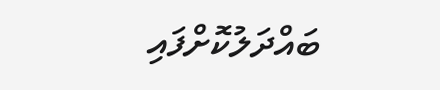ބައްދަލުކޮށްފައި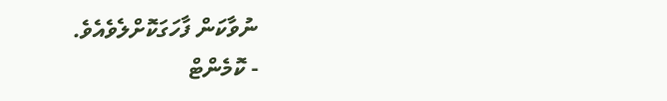ނުވާކަން ފާހަގަކޮށްލެވެއެވެ.
- ކޮމެންޓް